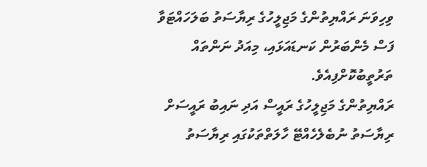ވިހިވަނަ ރައްޔިތުންގެ މަޖިލީހުގެ ރިޔާސަތު ބަލަހައްޓަވާ ފަސް މެންބަރުން ކަނޑައަޅައި، މިއަދު ނަންތައް ތަރުތީބުކޮށްފިއެވެ.
ރައްޔިތުންގެ މަޖިލީހުގެ ރައީސް އަދި ނައިބު ރައީސަށް ރިޔާސަތު ނުބެލެހެއްޓޭ ހާލަތްތަކުގައި ރިޔާސަތު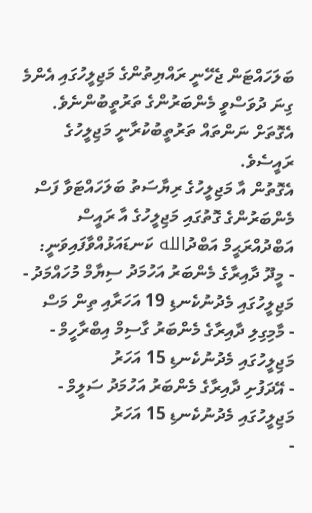ބަލަހައްޓަން ޖެހޭނީ ރައްޔިތުންގެ މަޖިލީހުގައި އެންމެ ގިނަ ދުވަސްވީ މެންބަރުންގެ ތަރުތީބުންނެވެ. އެގޮތަށް ނަންތައް ތަރުތީބުކުރާނީ މަޖިލީހުގެ ރައީސެވެ.
އެގޮތުން އާ މަޖިލީހުގެ ރިޔާސަތު ބަލަހައްޓަވާ ފަސް މެންބަރުންގެ ގޮތުގައި މަޖިލީހުގެ އާ ރައީސް އަބްދުއްރަޙީމް އަބްދުالله ކަނޑައަޅުއްވާފައިވަނީ:
- މީދޫ ދާއިރާގެ މެންބަރު އަހުމަދު ސިޔާމް މުހައްމަދު - މަޖިލީހުގައި މެދުނުކެނޑި 19 އަހަރާއި ތިން މަސް
- މާމިގިލި ދާއިރާގެ މެންބަރު ގާސިމް އިބްރާހީމް - މަޖިލީހުގައި މެދުނުކެނޑި 15 އަހަރު
- އޭދަފުށި ދާއިރާގެ މެންބަރު އަހުމަދު ސަލީމް - މަޖިލީހުގައި މެދުނުކެނޑި 15 އަހަރު
-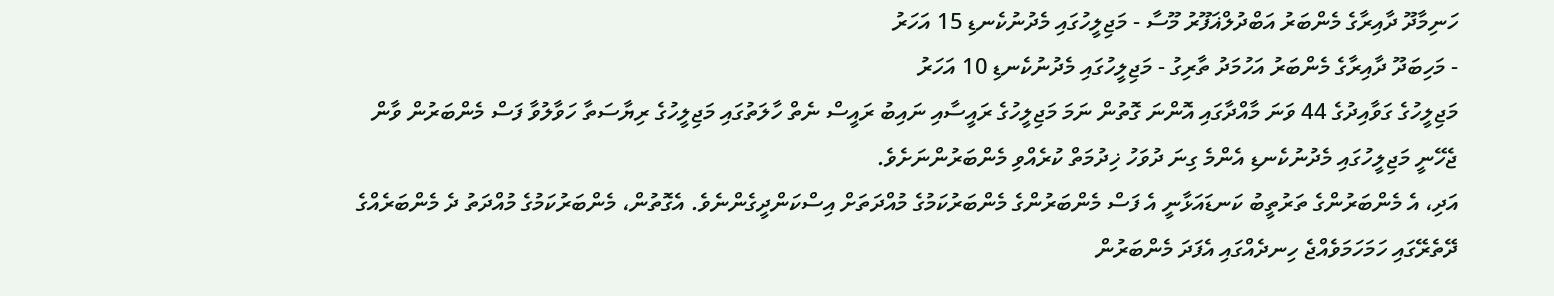ހަނިމާދޫ ދާއިރާގެ މެންބަރު އަބްދުލްޣަފޫރު މޫސާ - މަޖިލީހުގައި މެދުނުކެނޑި 15 އަހަރު
- މަހިބަދޫ ދާއިރާގެ މެންބަރު އަހުމަދު ތާރިގު - މަޖިލީހުގައި މެދުނުކެނޑި 10 އަހަރު
މަޖިލީހުގެ ގަވާއިދުގެ 44 ވަނަ މާއްދާގައި އޮންނަ ގޮތުން ނަމަ މަޖިލީހުގެ ރައީސާއި ނައިބު ރައީސް ނެތް ހާލަތުގައި މަޖިލީހުގެ ރިޔާސަތާ ހަވާލުވާ ފަސް މެންބަރުން ވާން ޖެހޭނީ މަޖިލީހުގައި މެދުނުކެނޑި އެންމެ ގިނަ ދުވަހު ޚިދުމަތް ކުރެއްވި މެންބަރުންނަށެވެ.
އަދި، އެ މެންބަރުންގެ ތަރުތީބު ކަނޑައަޅާނީ އެ ފަސް މެންބަރުންގެ މެންބަރުކަމުގެ މުއްދަތަށް އިސްކަންދީގެންނެވެ. އެގޮތުން، މެންބަރުކަމުގެ މުއްދަތު ދެ މެންބަރެއްގެ ދޭތެރޭގައި ހަމަހަމަވެއްޖެ ހިނދެއްގައި އެފަދަ މެންބަރުން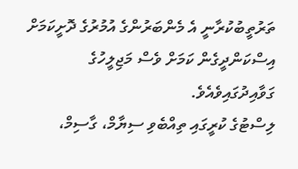ތަރުތީބުކުރާނީ އެ މެންބަރުންގެ އުމުރުގެ ދޮށީކަމަށް އިސްކަންދީގެން ކަމަށް ވެސް މަޖިލީހުގެ ގަވާއިދުގައިވެއެވެ.
ލިސްޓުގެ ކުރީގައި ތިއްބެވި ސިޔާމް، ގާސިމް،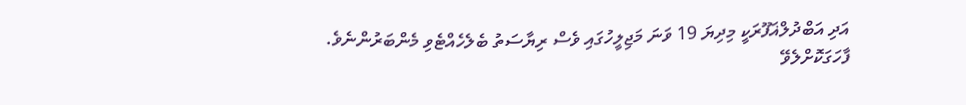އަދި އަބްދުލްޣަފޫރަކީ މިދިޔަ 19 ވަނަ މަޖިލީހުގައި ވެސް ރިޔާސަތު ބެލެހެއްޓެވި މެންބަރުންނެވެ.
ފާހަގަކޮށްލެވޭ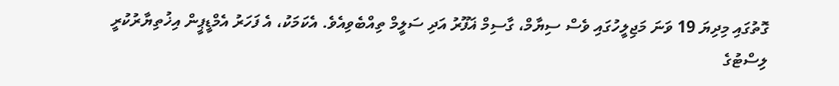ގޮތުގައި މިދިޔަ 19 ވަނަ މަޖިލީހުގައި ވެސް ސިޔާމް، ގާސިމް ޣަފޫރު އަދި ސަލީމް ތިއްބެވިއެވެ. އެކަމަކު، އެ ފަހަރު އެމްޑީޕީން އިޚުތިޔާރުކުރީ ލިސްޓުގެ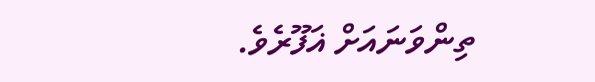ތިންވަނައަށް ޣަފޫރެވެ.